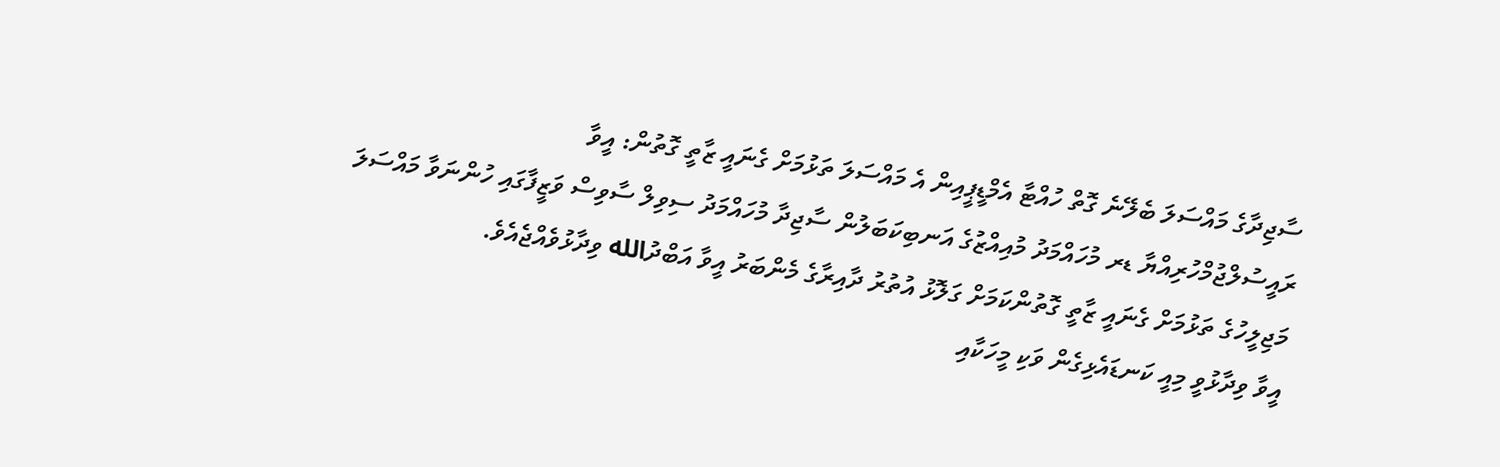ސާޖިދާގެ މައްސަލަ ބެލޭނެ ގޮތް ހުއްޓާ އެމްޑީޕީއިން އެ މައްސަލަ ތަޅުމަށް ގެނައީ ޒާތީ ގޮތުން: އީވާ
ރައީސުލްޖުމްހުރިއްޔާ ޑރ މުހައްމަދު މުއިއްޒުގެ އަނބިކަބަލުން ސާޖިދާ މުހައްމަދު ސިވިލް ސާވިސް ވަޒީފާގައި ހުންނަވާ މައްސަލަ މަޖިލީހުގެ ތަޅުމަށް ގެނައީ ޒާތީ ގޮތުންކަމަށް ގަލޮޅު އުތުރު ދާއިރާގެ މެންބަރު އީވާ އަބްދުالله ވިދާޅުވެއްޖެއެވެ.
އީވާ ވިދާޅުވީ މިއީ ކަނޑައެޅިގެން ވަކި މީހަކާއި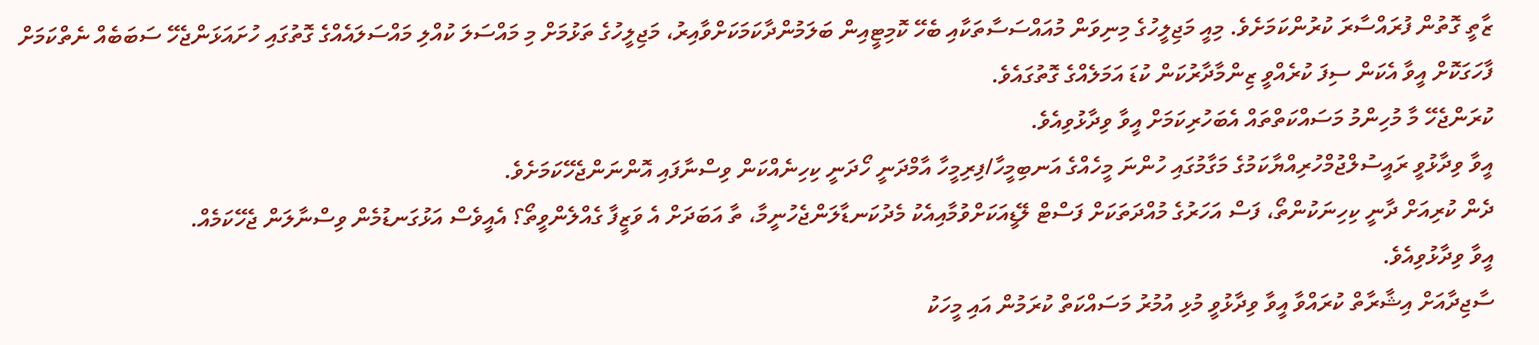ޒާތީ ގޮތުން ފުރައްސާރަ ކުރުންކަމަށެވެ. މިއީ މަޖިލީހުގެ މިނިވަން މުއައްސަސާތަކާއި ބެހޭ ކޮމިޓީއިން ބަލަމުންދާކަމަކަށްވާއިރު، މަޖިލީހުގެ ތަޅުމަށް މި މައްސަލަ ކުއްލި މައްސަލައެއްގެ ގޮތުގައި ހުށައަޅަންޖެހޭ ސަބަބެއް ނެތްކަމަށް ފާހަގަކޮށް އީވާ އެކަން ސިފަ ކުރެއްވީ ޒިންމާދާރުކަން ކުޑަ އަމަލެއްގެ ގޮތުގައެވެ.
ކުރަންޖެހޭ މާ މުހިންމު މަސައްކަތްތައް އެބަހުރިކަމަށް އީވާ ވިދާޅުވިއެވެ.
އީވާ ވިދާޅުވީ ރައީސުލްޖުމްހުރިއްޔާކަމުގެ މަގާމުގައި ހުންނަ މީހެއްގެ އަނބިމީހާ/ފިރިމީހާ އާމްދަނީ ހޯދަނީ ކިހިނެއްކަން ވިސްނާފައި އޮންނަންޖެހޭކަމަށެވެ.
ދެން ކުރިއަށް ދާނީ ކިހިނަކުންތޯ، ފަސް އަހަރުގެ މުއްދަތަކަށް ފަސްޓް ލޭޑީއަކަށްވުމާއިއެކު މެދުކަނޑާލަންޖެހުނީމާ، ތާ އަބަދަށް އެ ވަޒީފާ ގެއްލެންވީތޯ؟ އެއީވެސް އަޅުގަނޑުމެން ވިސްނާލަން ޖެހޭކަމެއް.
އީވާ ވިދާޅުވިއެވެ.
ސާޖިދާއަށް އިޝާރާތް ކުރައްވާ އީވާ ވިދާޅުވީ މުޅި އުމުރު މަސައްކަތް ކުރަމުން އައި މީހަކު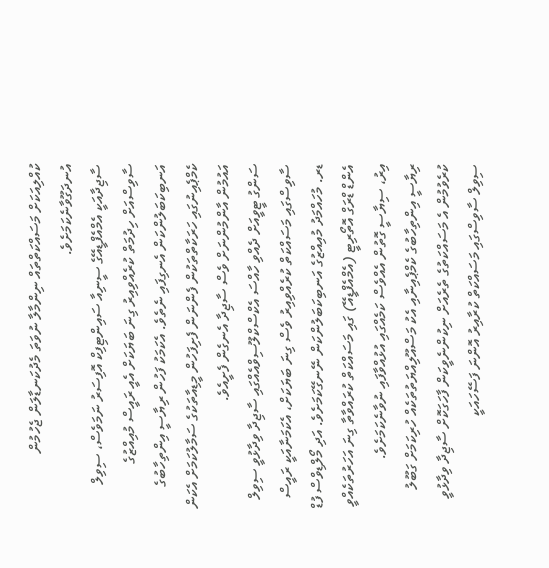ކުއްލިއަކަށް މަސައްކަތްތައް ނިންމާލާ ނުވަތަ މެދުކަނޑާލަން ޖެހުމުން އުނދަގޫވާނެކަމަށެވެ.
ސާޖިދާއަކީ އެމްއެފްޑީއޭގެ ސީނިއާ ސައިންޓިފިކް އޮފިސަރު ނަމަވެސް، ސިވިލް ސާވިސްއަށް ހިދުމަތް ކުރެއްވިއިރު ގިނަ ބަޔަކަށް އެއީ ރައީސް މުއިއްޒުގެ އަނބިކަބަލުންކަން އެނގިފައި ނެތެވެ. އެކަމަކު ފަހުން ރިޔާސީ އިންތިހާބުގެ ކެމްޕެއިނުގައި ހަރަކާތްތަކުން ފެންނަން ފެށިފަހުން މީޑިއާތަކުގެ ސަމާލުކަމަށް އެކަން އައުމުން އާންމުންނަށް ވެސް ސާޖިދާ އެނގެން ފެށީއެވެ.
ސަންގު ޓީވީއަށް ދެއްވި ހާއްސަ އެކްސްކްލޫސިވްއެއްގައި ސާޖިދާ ވިދާޅުވީ ސިވިލް ސާވިސްގައި މަސައްކަތް ކުރެއްވިއިރު ވެސް ގިނަ ބަޔަކަށް، އެކަމަނާއަކީ ރައީސް ޑރ. މުހައްމަދު މުއިއްޒުގެ އަނބިކަބަލުންކަން ނޭނގޭކަމަށެވެ. އަދި މޯލްޑިވްސް ފުޑް އެންޑް ޑްރަގް އޮތޯރިޓީ (އެމްއެފްޑީއޭ) ގައި މަސައްކަތް ކުރައްވާތާ ގިނަ އަހަރުތަކެއްވީ އިރު، ސިޔާސީ ގޮތުން އެއްވެސް ކަމެއްގައި އުޅުއްވާފައި ނުވާނެކަމަށެވެ.
ރިޔާސީ އިންތިހާބުގެ ކެމްޕެއިނާއި އެކު މަސްއޫލިއްޔަތުތަކެއް ހުރިކަމަށް ގަބޫލު ކުރެވުމުން އެ މަސައްކަތުގެ ތެރެއަށް ނިކުންނެވީކަން ފާހަގަކޮށް ސާޖިދާ ވިދާޅުވީ ސިވިލް ސާވިސްގައި މަސައްކަތް ކުރާއިރު އޮންނަ ފަސޭހައަކީ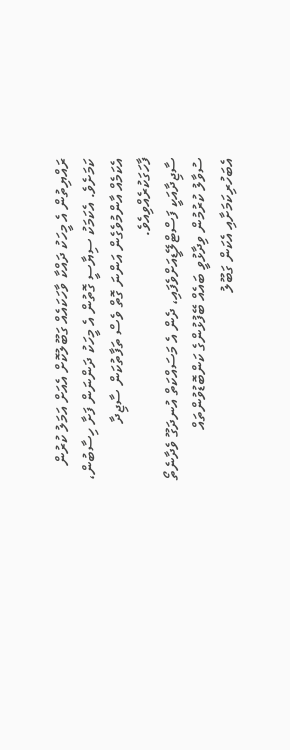ރައްޔިތުން އެ މީހަކު ދައްކާ ވާހަކައެއް ގަބޫލުކޮށް އެއަށް އަމަލު ކުރުން ކަމަށެވެ. އެކަމަކު ސިޔާސީ ގޮތުން އެ މީހަކު ދަންނަން ފަށާ ހިސާބުން، އެކަމެއް އާންމުވެގެން އަންނަ ގޮތް ވެސް ތަފާތުކަން ސާޖިދާ ފާހަގަކުރެއްވިއެވެ.
ސާޖިދާއަކީ ފަސްޓްލޭޑީއަށްވެފައި، ދެން އެ މަސައްކަތް އުނދަގޫ ވެދާނެތޯ ސުވާލު ކުރުމުން ވިދާޅުވީ ބައެއް ބޭފުޅުންގެ ކަންބޮޑުވުންތައް އެބަހުރިކަމަށާއި އެކަން ގަބޫލު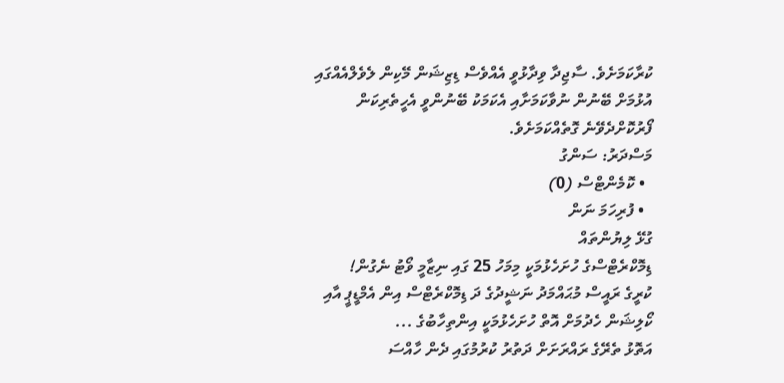ކުރާކަމަށެވެ. ސާޖިދާ ވިދާޅުވީ އެއްވެސް ޑިޒިޝަން މޭކިން ލެވެލްއެއްގައި އުޅުމަށް ބޭނުން ނުވާކަމަށާއި އެކަމަކު ބޭނުންވީ އެހީތެރިކަން ފޯރުކޮށްދެވޭނެ ގޮތެއްކަމަށެވެ.
މަސްދަރު: ސަންގު
  • ކޮމެންޓްސް (0)
  • ފުރިހަމަ ނަން
ގުޅޭ ލިޔުންތައް
ޑިމޮކްރެޓްސްގެ ހުށަހެޅުމަކީ މިމަހު 25 ގައި ނިޒާމީ ވޯޓު ނެގުން!
ކުރީގެ ރައީސް މުޙައްމަދު ނަޝީދުގެ ދަ ޑިމޮކްރެޓްސް އިން އެމްޑީޕީ އާއި ކޯލިޝަން ހެދުމަށް އޮތް ހުށަހެޅުމަކީ އިންތިހާބުގެ ...
އަތޮޅު ތެރޭގެ ރައްރަށަށް ދަތުރު ކުރުމުގައި ދެން ހާއްސަ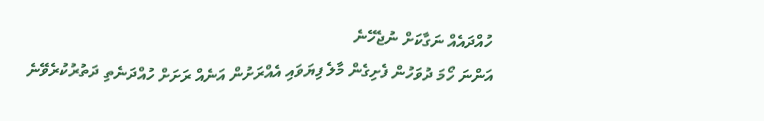ހުއްދައެއް ނަގާކަށް ނުޖެހޭނެ
އަންނަ ހޯމަ ދުވަހުން ފެށިގެން މާލެ ފިޔަވައި އެއްރަށުން އަނެއް ރަށަށް ހުއްދަނެތި ދަތުރުކުރެވޭނެ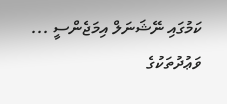ކަމުގައި ނޭޝަނަލް އިމަޖެންސީ ...
ވަޢުދުތަކުގެ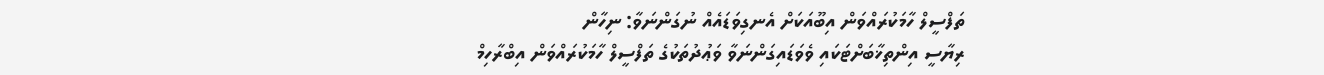ތަފްސީލް ހާމަކުރައްވަން އިބޫއަކަށް އެނގިވަޑައެއް ނުގަންނަވާ: ނިހާން
ރިޔާސީ އިންތިޚާބަށްޓަކައި ވެވަޑައިގަންނަވާ ވަޢުދުތަކުގެ ތަފްސީލް ހާމަކުރައްވަން އިބްރާހިމް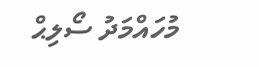މުހައްމަދު ސޯލިޙް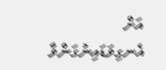އަށް އެނގިވަޑައިނުގަންވާ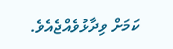ކަމަށް ވިދާޅުވެއްޖެއެވެ.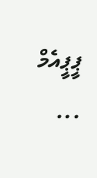ޕީޕީއެމް ...